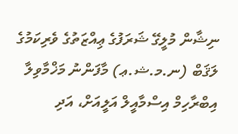ނިޝާން މުލީގޭ ޝަރަފުގެ ޢިއްޒަތުގެ ވެރިކަމުގެ ލަޤަބް (ނ.މ.ޝ.ޢ) މާފަންނު މަޚްމާވިލާ އިބްރާހިމް އިސްމާއީލް އަލީއަށް، އަދި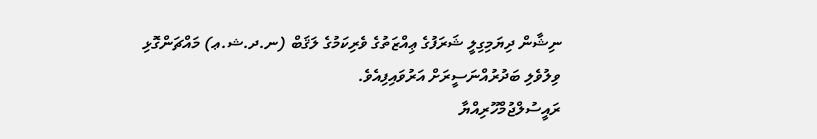ނިޝާން ދިޔަމިގިލީ ޝަރަފުގެ ޢިއްޒަތުގެ ވެރިކަމުގެ ލަޤަބް (ނ.ދ.ޝ.ޢ) މައްޗަންގޮޅި ވިލުވެލި ބަދުރުއްނަސީރަށް އަރުވައިފިއެވެ.
ރައީސުލްޖުމްހޫރިއްޔާ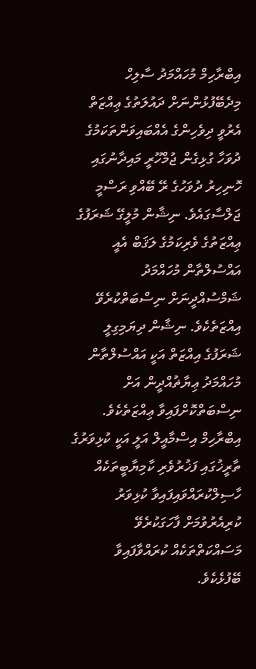އިބްރާހިމް މުހައްމަދު ސާލިހް މިދެބޭފުޅުންނަށް ދައުލަތުގެ ޢިއްޒަތް އެރުވީ ދިވެހިންގެ އެއްބައިވަންތަކަމުގެ ދުވަހާ ގުޅިގެން ޖުމްހޫރީ މައިދާނުގައި ހޮނިހިރު ދުވަހުގެ ރޭ ބޭއްވި ރަސްމީ ޖަލްސާގައެވެ. ނިޝާން މުލީގޭ ޝަރަފުގެ ޢިއްޒަތުގެ ވެރިކަމުގެ ލަޤަބް އެއީ އައްސުލްތާން މުހައްމަދު ޝަމްސުއްދީނަށް ނިސްބަތްކުރެވޭ އިއްޒަތެކެވެ. ނިޝާން ދިޔަމިގިލީ ޝަރަފުގެ އިއްޒަތް އަކީ އައްސުލްތާން މުހައްމަދު ޢިޔާޡުއްދީން އަށް ނިސްބަތްކޮށްފައިވާ ޢިއްޒަތެކެވެ.
އިބްރާހިމް އިސްމާއީލް އަލީ އަކީ ކުޅިވަރުގެ ތާރީޚުގައި ފަޚުރުވެރި ކާމިޔާބީތަކެއް ހާސިލްކުރައްވައިފައިވާ ކުޅިވަރު ކުރިއެރުވުމަށް ފާހަގަކުރެވޭ މަސައްކަތްތަކެއް ކުރައްވާފައިވާ ބޭފުޅެކެވެ.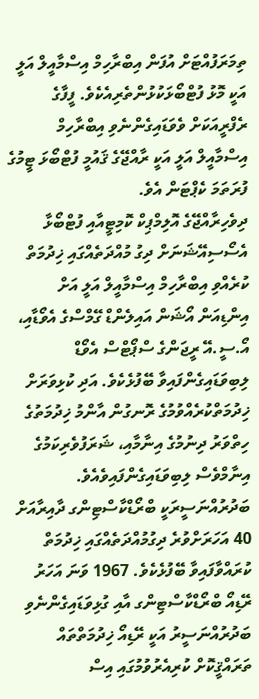ތިމަރަފުއްޓަށް އުފަން އިބްރާހިމް އިސްމާއީލް އަލީ އަކީ މޮޅު ފުޓްބޯޅަކުޅުންތެރިއެކެވެ. ފީފާގެ ރެފްރީއަކަށް ވެވަޑައިގެންނެވި އިބްރާހިމް އިސްމާއީލް އަލީ އަކީ ރާއްޖޭގެ ޤައުމީ ފުޓްބޯޅަ ޓީމުގެ ފުރަތަމަ ކެޕްޓަން އެވެ.
ދިވެހިރާއްޖޭގެ އޮލިމްޕިކް ކޮމިޓީއާއި ފުޓްބޯޅާ އެސޯސިއޭޝަނަށް ދިގު މުއްދަތެއްގައި ޚިދުމަތް ކުރެއްވި އިބްރާހިމް އިސްމާއީލް އަލީ އަށް އިންޑިއަން އޯޝަން އައިލެންޑް ގޭމްސްގެ އެވޯޑާއި، އޯ.ސީ.އޭ ރީޖަންގެ ސްޕޯޓްސް އެވޯޑް ލިބިވަޑައިގެންފައިވާ ބޭފުޅެކެވެ. އަދި ކުޅިވަރަށް ޚިދުމަތްކުރެއްވުމުގެ ރޮނގުން އާންމު ޚިދުމަތުގެ ހިތްވަރު ދިނުމުގެ އިނާމާއި، ޝަރަފުވެރިކަމުގެ އިނާމްވެސް ލިބިވަޑައިގެންފައިވެއެވެ.
ބަދުރުއްނަސީރަކީ ބްރޯޑްކާސްޓިންގ ދާއިރާއަށް 40 އަހަރަށްވުރެ ދިގުމުއްދަތެއްގައި ޚިދުމަތް ކުރައްވާފައިވާ ބޭފުޅެކެވެ. 1967 ވަނަ އަހަރު ރޭޑިއޯ ބްރޯޑްކާސްޓިންގ އާއި ގުޅިވަޑައިގެންނެވި ބަދުރުއްނަސީރު އަކީ ރޭޑިއޯ ޚިދުމަތްތައް ތަރައްޤީކޮށް ކުރިއެރުވުމުގައި އިސް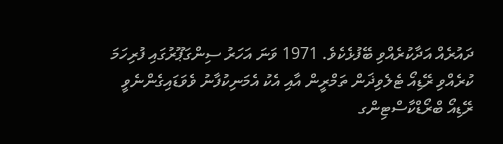ދައުރެއް އަދާކުރެއްވި ބޭފުޅެކެވެ. 1971 ވަނަ އަހަރު ސިންގަޕޫރުގައި ފުރިހަމަ ކުރެއްވި ރޭޑިއޯ ޓެލެވިޛަން ތަމްރީން އާއި އެކު އެމަނިކުފާނު ވެވަޑައިގެންނެވީ ރޭޑިއޯ ބްރޯޑްކާސްޓިންގ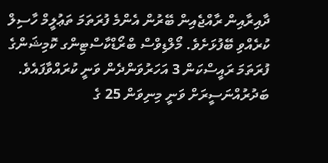ދާއިރާއިން ރާއްޖެއިން ބޭރުން އެންމެ ފުރަތަމަ ތަޢުލީމް ހާސިލް ކުރެއްވި ބޭފުޅަށެވެ. މޯލްޑިވްސް ބްރޯޑްކާސްޓިންގ ކޮމިޝަންގެ ފުރަތަމަ ރައީސްކަން 3 އަހަރުވަންދެން ވަނީ ކުރައްވާފައެވެ. ބަދުރުއްނަސީރަށް ވަނީ މިނިވަން 25 ގެ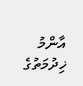އާންމު ޚިދުމަތުގެ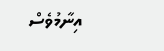އިނާމުވެސް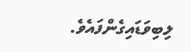ލިބިވަޑައިގެންފައެވެ.